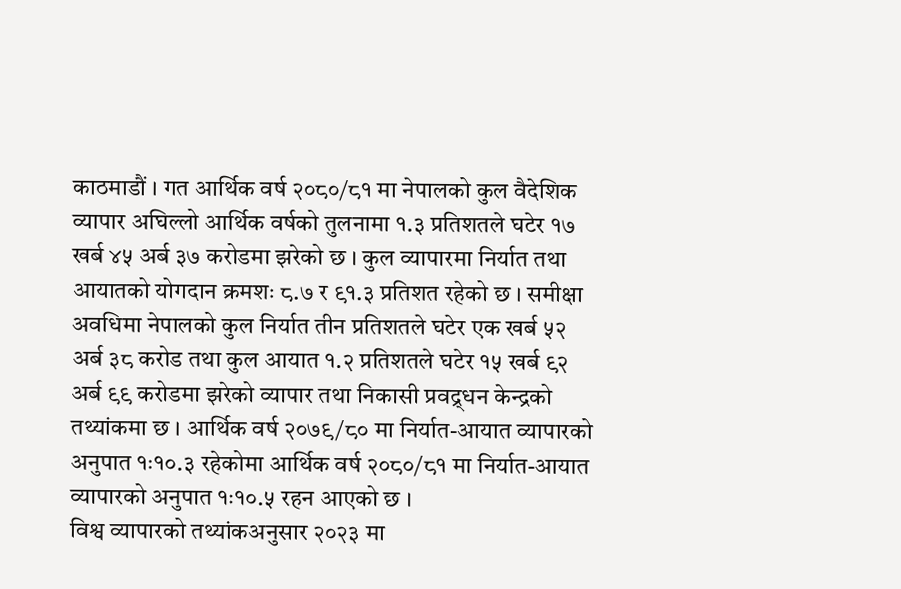काठमाडौं । गत आर्थिक वर्ष २०८०/८१ मा नेपालको कुल वैदेशिक व्यापार अघिल्लो आर्थिक वर्षको तुलनामा १.३ प्रतिशतले घटेर १७ खर्ब ४५ अर्ब ३७ करोडमा झरेको छ । कुल व्यापारमा निर्यात तथा आयातको योगदान क्रमशः ८.७ र ९१.३ प्रतिशत रहेको छ । समीक्षा अवधिमा नेपालको कुल निर्यात तीन प्रतिशतले घटेर एक खर्ब ५२ अर्ब ३८ करोड तथा कुल आयात १.२ प्रतिशतले घटेर १५ खर्ब ९२ अर्ब ९९ करोडमा झरेको व्यापार तथा निकासी प्रवद्र्धन केन्द्रको तथ्यांकमा छ । आर्थिक वर्ष २०७९/८० मा निर्यात-आयात व्यापारको अनुपात १ः१०.३ रहेकोमा आर्थिक वर्ष २०८०/८१ मा निर्यात-आयात व्यापारको अनुपात १ः१०.५ रहन आएको छ ।
विश्व व्यापारको तथ्यांकअनुसार २०२३ मा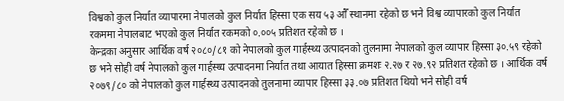विश्वको कुल निर्यात व्यापारमा नेपालको कुल निर्यात हिस्सा एक सय ५३ औँ स्थानमा रहेको छ भने विश्व व्यापारको कुल निर्यात रकममा नेपालबाट भएको कुल निर्यात रकमको ०.००५ प्रतिशत रहेको छ ।
केन्द्रका अनुसार आर्थिक वर्ष २०८०/८१ को नेपालको कुल गार्हस्थ्य उत्पादनको तुलनामा नेपालको कुल व्यापार हिस्सा ३०.५९ रहेको छ भने सोही वर्ष नेपालको कुल गार्हस्थ्य उत्पादनमा निर्यात तथा आयात हिस्सा क्रमशः २.२७ र २७.९२ प्रतिशत रहेको छ । आर्थिक वर्ष २०७९/८० को नेपालको कुल गार्हस्थ्य उत्पादनको तुलनामा व्यापार हिस्सा ३३.०७ प्रतिशत थियो भने सोही वर्ष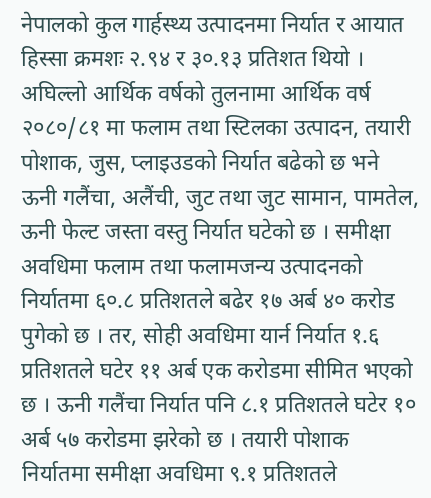नेपालको कुल गार्हस्थ्य उत्पादनमा निर्यात र आयात हिस्सा क्रमशः २.९४ र ३०.१३ प्रतिशत थियो ।
अघिल्लो आर्थिक वर्षको तुलनामा आर्थिक वर्ष २०८०/८१ मा फलाम तथा स्टिलका उत्पादन, तयारी पोशाक, जुस, प्लाइउडको निर्यात बढेको छ भने ऊनी गलैंचा, अलैंची, जुट तथा जुट सामान, पामतेल, ऊनी फेल्ट जस्ता वस्तु निर्यात घटेको छ । समीक्षा अवधिमा फलाम तथा फलामजन्य उत्पादनको निर्यातमा ६०.८ प्रतिशतले बढेर १७ अर्ब ४० करोड पुगेको छ । तर, सोही अवधिमा यार्न निर्यात १.६ प्रतिशतले घटेर ११ अर्ब एक करोडमा सीमित भएको छ । ऊनी गलैंचा निर्यात पनि ८.१ प्रतिशतले घटेर १० अर्ब ५७ करोडमा झरेको छ । तयारी पोशाक निर्यातमा समीक्षा अवधिमा ९.१ प्रतिशतले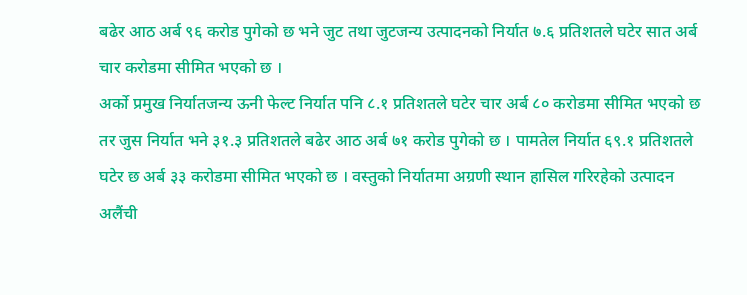बढेर आठ अर्ब ९६ करोड पुगेको छ भने जुट तथा जुटजन्य उत्पादनको निर्यात ७.६ प्रतिशतले घटेर सात अर्ब चार करोडमा सीमित भएको छ ।
अर्को प्रमुख निर्यातजन्य ऊनी फेल्ट निर्यात पनि ८.१ प्रतिशतले घटेर चार अर्ब ८० करोडमा सीमित भएको छ तर जुस निर्यात भने ३१.३ प्रतिशतले बढेर आठ अर्ब ७१ करोड पुगेको छ । पामतेल निर्यात ६९.१ प्रतिशतले घटेर छ अर्ब ३३ करोडमा सीमित भएको छ । वस्तुको निर्यातमा अग्रणी स्थान हासिल गरिरहेको उत्पादन अलैंची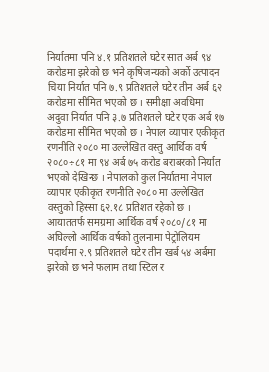निर्यातमा पनि ४.१ प्रतिशतले घटेर सात अर्ब ९४ करोडमा झरेको छ भने कृषिजन्यको अर्को उत्पादन चिया निर्यात पनि ७.९ प्रतिशतले घटेर तीन अर्ब ६२ करोडमा सीमित भएको छ । समीक्षा अवधिमा अदुवा निर्यात पनि ३.७ प्रतिशतले घटेर एक अर्ब १७ करोडमा सीमित भएको छ । नेपाल व्यापार एकीकृत रणनीति २०८० मा उल्लेखित वस्तु आर्थिक वर्ष २०८०÷८१ मा ९४ अर्ब ७५ करोड बराबरको निर्यात भएको देखिन्छ । नेपालको कुल निर्यातमा नेपाल व्यापार एकीकृत रणनीति २०८० मा उल्लेखित वस्तुको हिस्सा ६२.१८ प्रतिशत रहेको छ ।
आयाततर्फ समग्रमा आर्थिक वर्ष २०८०/८१ मा अघिल्लो आर्थिक वर्षको तुलनामा पेट्रोलियम पदार्थमा २.९ प्रतिशतले घटेर तीन खर्ब ५४ अर्बमा झरेको छ भने फलाम तथा स्टिल र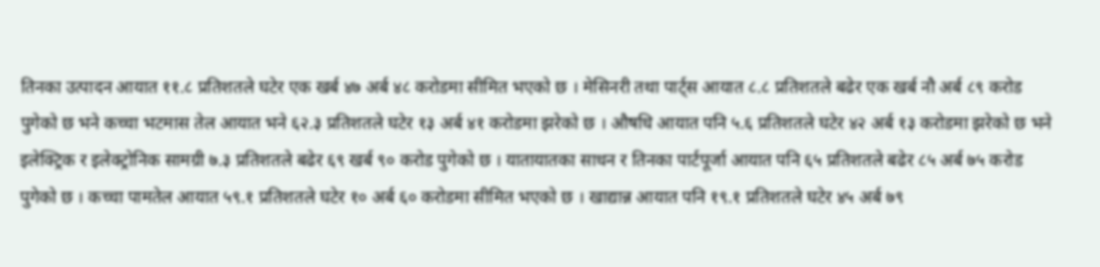तिनका उत्पादन आयात ११.८ प्रतिशतले घटेर एक खर्ब ४७ अर्ब ४८ करोडमा सीमित भएको छ । मेसिनरी तथा पार्ट्स आयात ८.८ प्रतिशतले बढेर एक खर्ब नौ अर्ब ८९ करोड पुगेको छ भने कच्चा भटमास तेल आयात भने ६२.३ प्रतिशतले घटेर १३ अर्ब ४१ करोडमा झरेको छ । औषधि आयात पनि ५.६ प्रतिशतले घटेर ४२ अर्ब १३ करोडमा झरेको छ भने इलेक्ट्रिक र इलेक्ट्रोनिक सामग्री ७.३ प्रतिशतले बढेर ६९ खर्ब ९० करोड पुगेको छ । यातायातका साधन र तिनका पार्टपूर्जा आयात पनि ६५ प्रतिशतले बढेर ८५ अर्ब ७५ करोड पुगेको छ । कच्चा पामतेल आयात ५९.१ प्रतिशतले घटेर १० अर्ब ६० करोडमा सीमित भएको छ । खाद्यान्न आयात पनि १९.१ प्रतिशतले घटेर ४५ अर्ब ७९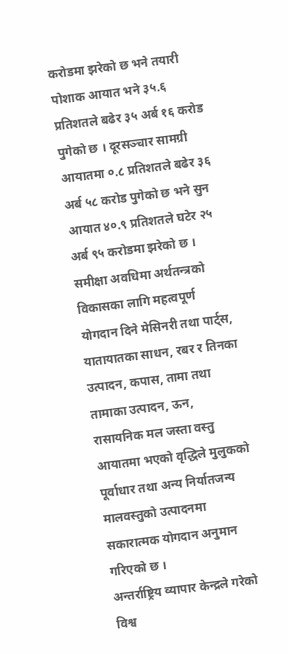करोडमा झरेको छ भने तयारी पोशाक आयात भने ३५.६ प्रतिशतले बढेर ३५ अर्ब १६ करोड पुगेको छ । दूरसञ्चार सामग्री आयातमा ०.८ प्रतिशतले बढेर ३६ अर्ब ५८ करोड पुगेको छ भने सुन आयात ४०.९ प्रतिशतले घटेर २५ अर्ब ९५ करोडमा झरेको छ ।
समीक्षा अवधिमा अर्थतन्त्रको विकासका लागि महत्वपूर्ण योगदान दिने मेसिनरी तथा पार्ट्स, यातायातका साधन, रबर र तिनका उत्पादन, कपास, तामा तथा तामाका उत्पादन, ऊन, रासायनिक मल जस्ता वस्तु आयातमा भएको वृद्धिले मुलुकको पूर्वाधार तथा अन्य निर्यातजन्य मालवस्तुको उत्पादनमा सकारात्मक योगदान अनुमान गरिएको छ ।
अन्तर्राष्ट्रिय व्यापार केन्द्रले गरेको विश्व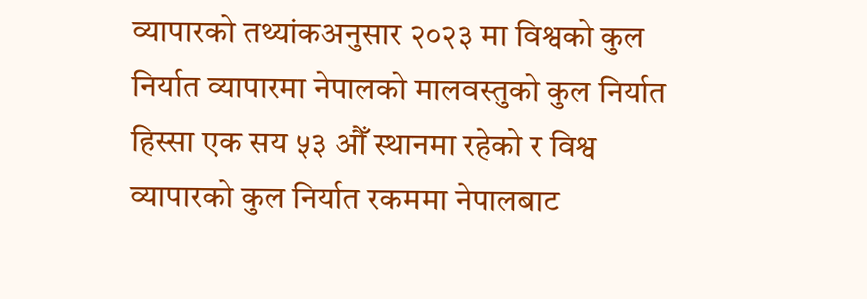व्यापारको तथ्यांकअनुसार २०२३ मा विश्वको कुल निर्यात व्यापारमा नेपालको मालवस्तुको कुल निर्यात हिस्सा एक सय ५३ औँ स्थानमा रहेको र विश्व व्यापारको कुल निर्यात रकममा नेपालबाट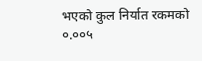भएको कुल निर्यात रकमको ०.००५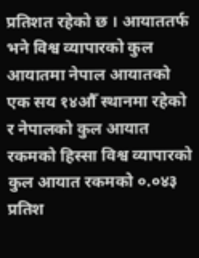प्रतिशत रहेको छ । आयाततर्फ भने विश्व व्यापारको कुल आयातमा नेपाल आयातको एक सय १४औँ स्थानमा रहेको र नेपालको कुल आयात रकमको हिस्सा विश्व व्यापारको कुल आयात रकमको ०.०४३ प्रतिश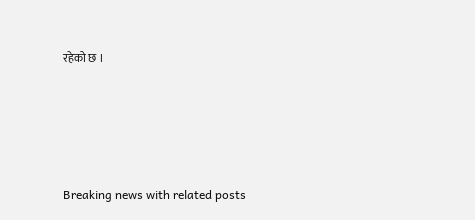रहेको छ ।







Breaking news with related posts